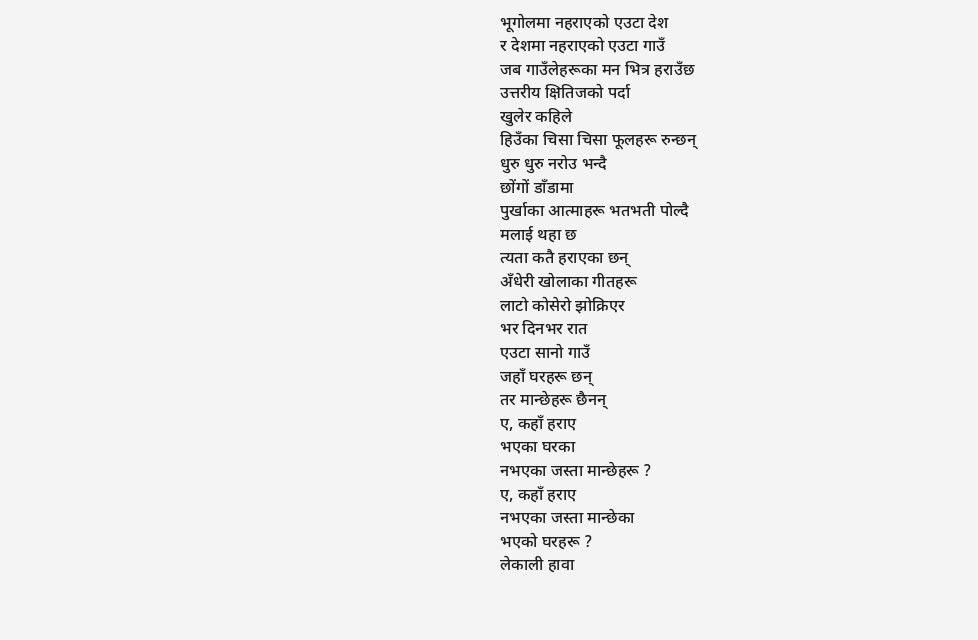भूगोलमा नहराएको एउटा देश
र देशमा नहराएको एउटा गाउँ
जब गाउँलेहरूका मन भित्र हराउँछ
उत्तरीय क्षितिजको पर्दा
खुलेर कहिले
हिउँका चिसा चिसा फूलहरू रुन्छन्
धुरु धुरु नरोउ भन्दै
छोंगों डाँडामा
पुर्खाका आत्माहरू भतभती पोल्दै
मलाई थहा छ
त्यता कतै हराएका छन्
अँधेरी खोलाका गीतहरू
लाटो कोसेरो झोक्रिएर
भर दिनभर रात
एउटा सानो गाउँ
जहाँ घरहरू छन्
तर मान्छेहरू छैनन्
ए, कहाँ हराए
भएका घरका
नभएका जस्ता मान्छेहरू ?
ए, कहाँ हराए
नभएका जस्ता मान्छेका
भएको घरहरू ?
लेकाली हावा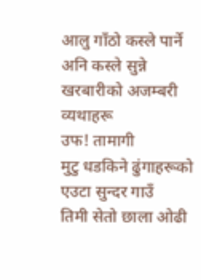आलु गाँठो कस्ले पार्ने
अनि कस्ले सुन्ने
खरबारीको अजम्बरी व्यथाहरू
उफ! तामागी
मुटु धडकिने ढुंगाहरूको
एउटा सुन्दर गाउँ
तिमी सेतो छाला ओढी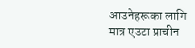आउनेहरूका लागि
मात्र एउटा प्राचीन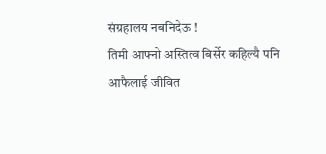संग्रहालय नबनिदेऊ !
तिमी आफ्नो अस्तित्व बिर्सेर कहिल्यै पनि
आफैलाई जीवित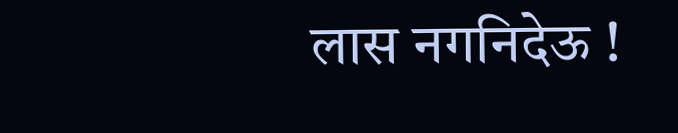लास नगनिदेऊ !